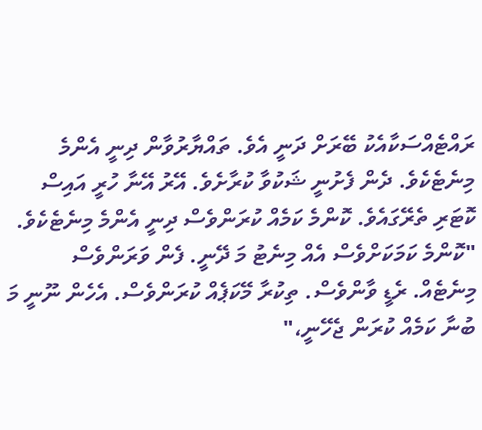ރައްޓެއްސަކާއެކު ބޭރަށް ދަނީ އެވެ. ތައްޔާރުވާން ދިނީ އެންމެ މިނެޓެކެވެ. ދެން ފެށުނީ ޝަކުވާ ކުރާށެވެ. އޭރު އޭނާ ހުރީ އައިސް ކޮޓަރި ތެރޭގައެވެ. ކޮންމެ ކަމެއް ކުރަންވެސް ދިނީ އެންމެ މިނެޓެކެވެ.
"ކޮންމެ ކަމަކަށްވެސް އެއް މިނެޓު މަ ދޭނީ. ފެން ވަރަންވެސް މިނެޓެއް. ރެޑީ ވާންވެސް. ތިކުރާ މޭކަޕެއް ކުރަންވެސް. އެހެން ނޫނީ މަ ބުނާ ކަމެއް ކުރަން ޖެހޭނީ،"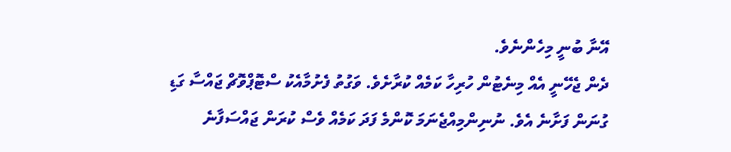އޭނާ ބުނީ މިހެންނެވެ.
ދެން ޖެހޭނީ އެއް މިނެޓުން ހުރިހާ ކަމެއް ކުރާށެވެ. ވަގުތު ފެށުމާއެކު ސްޓޮޕްވޮޗް ޖައްސާ ގަޑި ގުނަން ފަށާނެ އެވެ. ނުނިންމިއްޖެނަމަ ކޮންމެ ފަދަ ކަމެއް ވެސް ކުރަން ޖައްސަފާނެ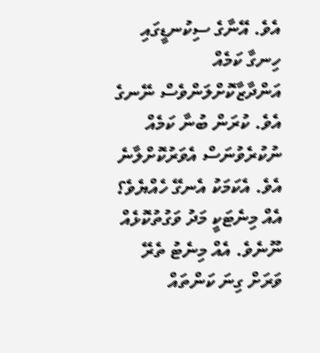އެވެ. އޭނާގެ ސިކުނޑީގައި ހިނގާ ކަމެއް އަންދާޒާކޮށްލަންވެސް ނޭނގެ އެވެ. ކުރަން ބުނާ ކަމެއް ނުކުރެވުނަސް އެވަރުކޮށްލާނެ އެވެ. އެކަމަކު އެނގޭ ހެއްޔެވެ؟ އެއް މިނެޓަކީ މަދު ވަގުތުކޮޅެއް ނޫނެވެ. އެއް މިނެޓު ތެރޭ ވަރަށް ގިނަ ކަންތައް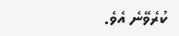ކުރެވޭނެ އެވެ.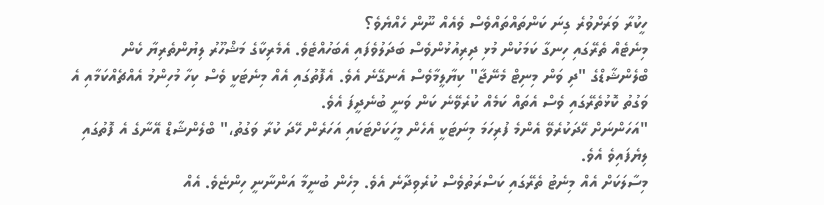ހީކުރާ ވަރަށްވުރެ ގިނަ ކަންތައްތައްވެސް ވެއެއް ނޫން ހެއްޔެވެ؟
މިނެޓެއް ތެރޭގައި ހިނގާ ކަމަކުން މުޅި ދިރިއުޅުންވެސް ބަދަލުވެފައި އެބަހުއްޓެވެ. އެމެރިކާގެ މަޝްހޫރު ލިޔުންތެރިޔާ ކެން ބްލެންޝާޑްގެ "ދި ވަން މިނިޓް މެނޭޖާ" ކިޔާލީމާވެސް އެނގޭނެ އެވެ. އެފޮތުގައި އެއް މިނެޓަކީ ވެސް ކިހާ މުހިންމު އެއްޗެއްކަމާއި އެ ވަގުތު ކޮޅުތެރޭގައި ވެސް އެތައް ކަމެއް ކުރެވޭނެ ކަން ވަނީ ބުނެދީފަ އެވެ.
"އަހަންނަށް ހޭދަކުރެވޭ އެންމެ ފުރިހަމަ މިނަޓަކީ އެހެން މީހަކަށްޓަކައި އަހަރެން ހޭދަ ކުރާ ވަގުތު،" ބްލެންޝާޑް އޭނާގެ އެ ފޮތުގައި ލިޔެފައިވެ އެވެ.
މިސާލަކަށް އެއް މިނެޓު ތެރޭގައި ކަސްރަތުވެސް ކުރެވިދާނެ އެވެ. މިހެން ބުނީމާ އަންނާނީ ހިންޏެވެ. އެއް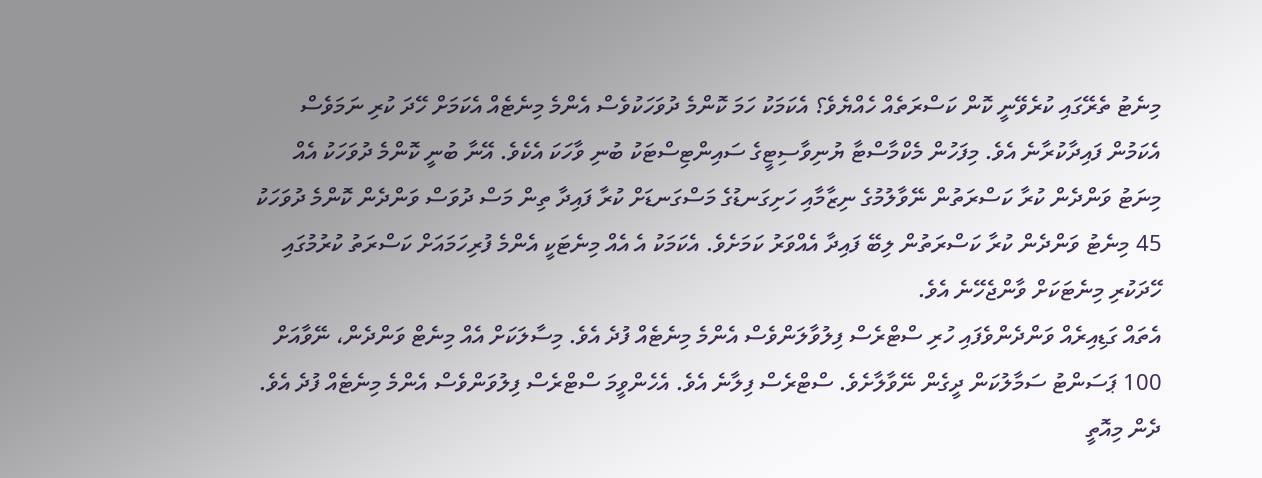މިނެޓު ތެރޭގައި ކުރެވޭނީ ކޮން ކަސްރަތެއް ހެއްޔެވެ؟ އެކަމަކު ހަމަ ކޮންމެ ދުވަހަކުވެސް އެންމެ މިނެޓެއް އެކަމަށް ހޭދަ ކުރި ނަމަވެސް އެކަމުން ފައިދާކުރާނެ އެވެ. މިފަހުން މެކްމާސްޓާ ޔުނިވާސިޓީގެ ސައިންޓިސްޓަކު ބުނި ވާހަކަ އެކެވެ. އޭނާ ބުނީ ކޮންމެ ދުވަހަކު އެއް މިނަޓު ވަންދެން ކުރާ ކަސްރަތުން ނޭވާލުމުގެ ނިޒާމާއި ހަށިގަނޑުގެ މަސްގަނޑަށް ކުރާ ފައިދާ ތިން މަސް ދުވަސް ވަންދެން ކޮންމެ ދުވަހަކު 45 މިނެޓު ވަންދެން ކުރާ ކަސްރަތުން ލިބޭ ފައިދާ އެއްވަރު ކަމަށެވެ. އެކަމަކު އެ އެއް މިނެޓަކީ އެންމެ ފުރިހަމައަށް ކަސްރަތު ކުރުމުގައި ހޭދަކުރި މިނެޓަކަށް ވާންޖެހޭނެ އެވެ.
އެތައް ގަޑިއިރެއް ވަންދެންވެފައި ހުރި ސްޓްރެސް ފިލުވާލަންވެސް އެންމެ މިނެޓެއް ފުދެ އެވެ. މިސާލަކަށް އެއް މިނެޓް ވަންދެން، ނޭވާއަށް 100 ޕަސަންޓު ސަމާލުކަން ދީގެން ނޭވާލާށެވެ. ސްޓްރެސް ފިލާނެ އެވެ. އެހެންވީމަ ސްޓްރެސް ފިލުވަންވެސް އެންމެ މިނެޓެއް ފުދެ އެވެ.
ދެން މިއޮތީ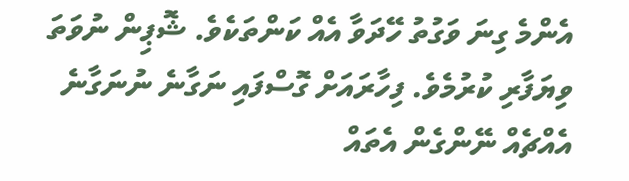އެންމެ ގިނަ ވަގުތު ހޭދަވާ އެއް ކަންތަކެވެ. ޝޮޕިން ނުވަތަ ވިޔަފާރި ކުރުމެވެ. ފިހާރައަށް ގޮސްފައި ނަގާނެ ނުނަގާނެ އެއްޗެއް ނޭންގެން އެތައް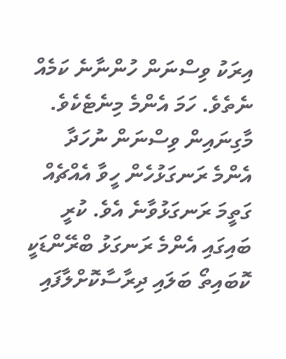އިރަކު ވިސްނަން ހުންނާނެ ކަމެއް ނެތެވެ. ހަމަ އެންމެ މިނެޓެކެވެ. މާގިނައިން ވިސްނަން ނުހަދާ އެންމެ ރަނގަޅުހެން ހީވާ އެއްޗެއް ގަތީމަ ރަނގަޅުވާނެ އެވެ. ކުރީ ބައިގައި އެންމެ ރަނގަޅު ބްރޭންޑަކީ ކޮބައިތޯ ބަލައި ދިރާސާކޮށްލާފައި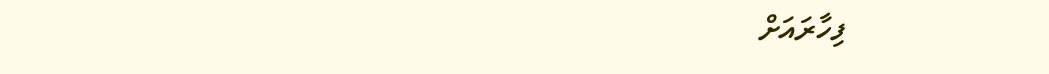ފިހާރައަށް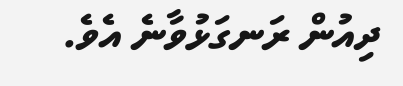ދިއުން ރަނގަޅުވާނެ އެވެ.